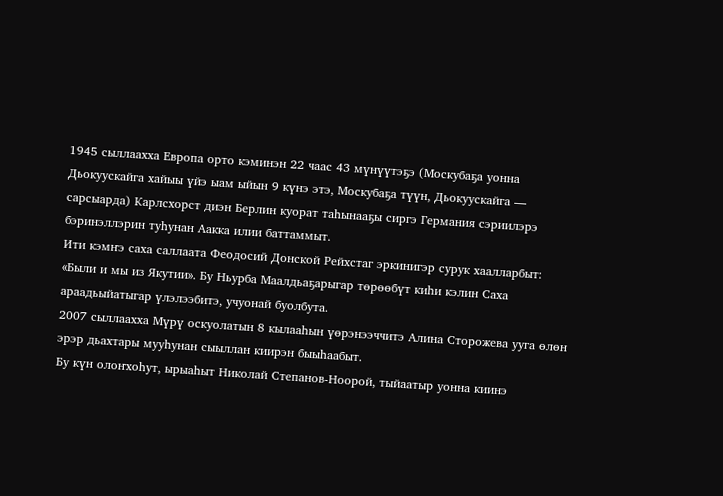1945 сыллаахха Европа орто кэминэн 22 чаас 43 мүнүүтэҕэ (Москубаҕа уонна Дьокуускайга хайыы үйэ ыам ыйын 9 күнэ этэ, Москубаҕа түүн, Дьокуускайга — сарсыарда) Карлсхорст диэн Берлин куорат таһынааҕы сиргэ Германия сэриилэрэ бэринэллэрин туһунан Аакка илии баттаммыт.
Ити кэмҥэ саха саллаата Феодосий Донской Рейхстаг эркинигэр сурук хаалларбыт: «Были и мы из Якутии». Бу Ньурба Маалдьаҕарыгар төрөөбүт киһи кэлин Саха араадьыйатыгар үлэлээбитэ, учуонай буолбута.
2007 сыллаахха Мүрү оскуолатын 8 кылааһын үөрэнээччитэ Алина Сторожева ууга өлөн эрэр дьахтары мууһунан сыыллан киирэн быыһаабыт.
Бу күн олоҥхоһут, ырыаһыт Николай Степанов-Ноорой, тыйаатыр уонна киинэ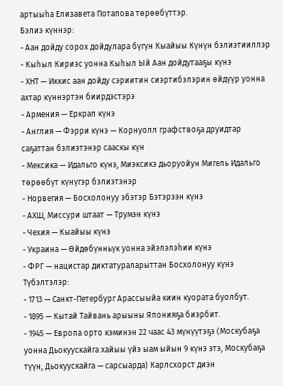артыыһа Елизавета Потапова төрөөбүттэр.
Бэлиэ күннэр:
- Аан дойду сорох дойдулара бүгүн Кыайыы Күнүн бэлиэтииллэр
- Кыһыл Кириэс уонна Кыһыл Ый Аан дойдутааҕы күнэ
- ХНТ — Иккис аан дойду сэриитин сиэртибэлэрин өйдүүр уонна ахтар күннэртэн биирдэстэрэ
- Армения — Еркрап күнэ
- Англия — Фэрри күнэ — Корнуолл графствоҕа друидтар саҕаттан бэлиэтэнэр сааскы күн
- Мексика — Идальго күнэ, Миэксикэ дьоруойун Мигель Идальго төрөөбүт күнүгэр бэлиэтэнэр
- Норвегия — Босхолонуу эбэтэр Бэтэрээн күнэ
- АХШ, Миссури штаат — Трумэн күнэ
- Чехия — Кыайыы күнэ
- Украина — Өйдөбүнньүк уонна эйэлэлэһии күнэ
- ФРГ — нацистар диктатураларыттан Босхолонуу күнэ
Түбэлтэлэр:
- 1713 — Санкт-Петербург Арассыыйа киин куората буолбут.
- 1895 — Кытай Тайвань арыыны Японияҕа биэрбит.
- 1945 — Европа орто кэминэн 22 чаас 43 мүнүүтэҕэ (Москубаҕа уонна Дьокуускайга хайыы үйэ ыам ыйын 9 күнэ этэ, Москубаҕа түүн, Дьокуускайга — сарсыарда) Карлсхорст диэн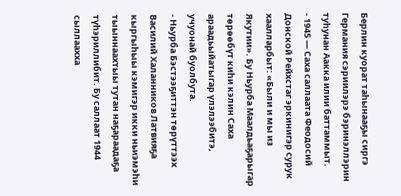Берлин куорат таһынааҕы сиргэ Германия сэриилэрэ бэринэллэрин туһунан Аакка илии баттаммыт.
- 1945 — Саха саллаата Феодосий Донской Рейхстаг эркинигэр сурук хаалларбыт: «Были и мы из Якутии». Бу Ньурба Маалдьаҕарыгар төрөөбүт киһи кэлин Саха араадьыйатыгар үлэлээбитэ, учуонай буолбута.
- Ньурба Бэстээҕиттэн төрүттээх Василий Халанников Латвияҕа кыргыһыы кэмигэр икки ньиэмэһи тыыннаахтыы тутан наҕараадаҕа түһэриллибит. Бу саллаат 1944 сыллаахха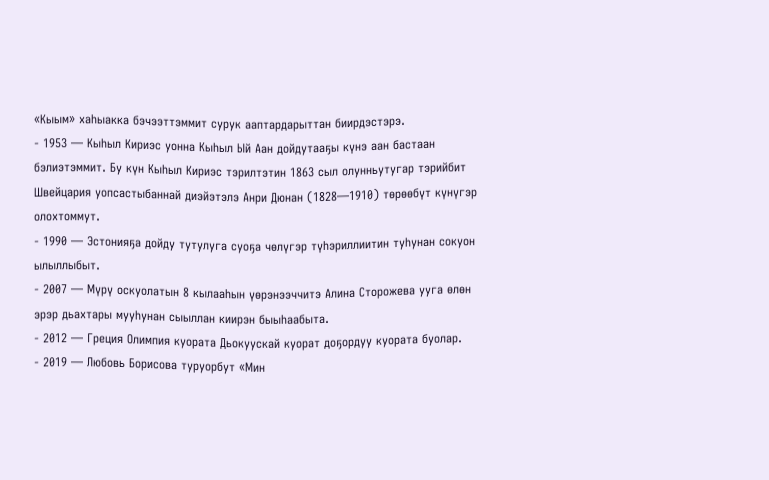«Кыым» хаһыакка бэчээттэммит сурук ааптардарыттан биирдэстэрэ.
- 1953 — Кыһыл Кириэс уонна Кыһыл Ый Аан дойдутааҕы күнэ аан бастаан бэлиэтэммит. Бу күн Кыһыл Кириэс тэрилтэтин 1863 сыл олунньутугар тэрийбит Швейцария уопсастыбаннай диэйэтэлэ Анри Дюнан (1828—1910) төрөөбүт күнүгэр олохтоммут.
- 1990 — Эстонияҕа дойду тутулуга суоҕа чөлүгэр түһэриллиитин туһунан сокуон ылыллыбыт.
- 2007 — Мүрү оскуолатын 8 кылааһын үөрэнээччитэ Алина Сторожева ууга өлөн эрэр дьахтары мууһунан сыыллан киирэн быыһаабыта.
- 2012 — Греция Олимпия куората Дьокуускай куорат доҕордуу куората буолар.
- 2019 — Любовь Борисова туруорбут «Мин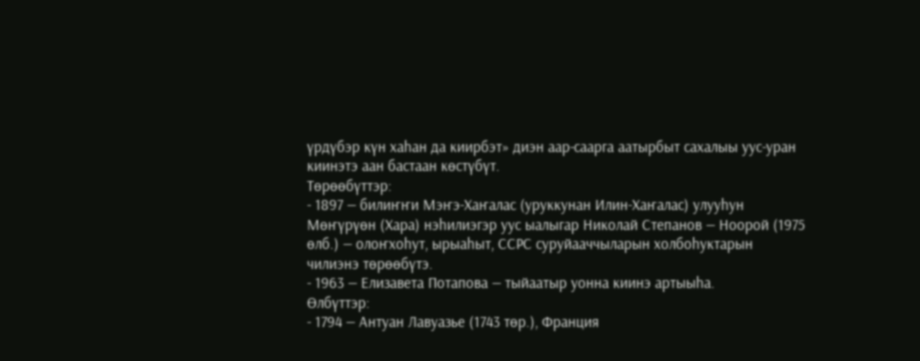үрдүбэр күн хаһан да киирбэт» диэн аар-саарга аатырбыт сахалыы уус-уран киинэтэ аан бастаан көстүбүт.
Төрөөбүттэр:
- 1897 — билиҥҥи Мэҥэ-Хаҥалас (уруккунан Илин-Хаҥалас) улууһун Мөҥүрүөн (Хара) нэһилиэгэр уус ыалыгар Николай Степанов — Ноорой (1975 өлб.) — олоҥхоһут, ырыаһыт, ССРС суруйааччыларын холбоһуктарын чилиэнэ төрөөбүтэ.
- 1963 — Елизавета Потапова — тыйаатыр уонна киинэ артыыһа.
Өлбүттэр:
- 1794 — Антуан Лавуазье (1743 төр.), Франция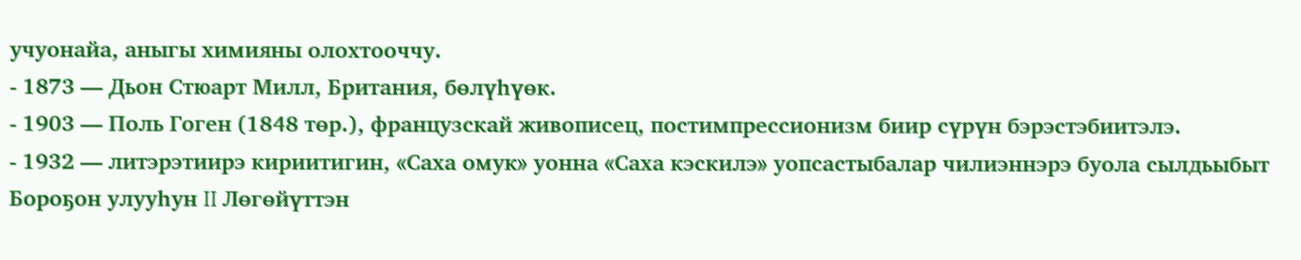учуонайа, аныгы химияны олохтооччу.
- 1873 — Дьон Стюарт Милл, Британия, бөлүһүөк.
- 1903 — Поль Гоген (1848 төр.), французскай живописец, постимпрессионизм биир сүрүн бэрэстэбиитэлэ.
- 1932 — литэрэтиирэ кириитигин, «Саха омук» уонна «Саха кэскилэ» уопсастыбалар чилиэннэрэ буола сылдьыбыт Бороҕон улууһун II Лөгөйүттэн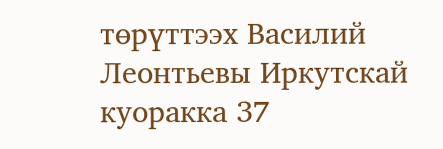төрүттээх Василий Леонтьевы Иркутскай куоракка 37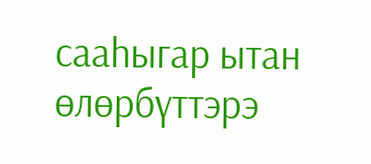сааһыгар ытан өлөрбүттэрэ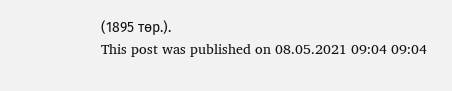(1895 төр.).
This post was published on 08.05.2021 09:04 09:04